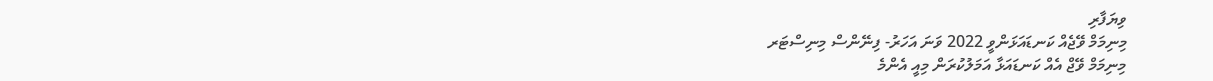ވިޔަފާރި
މިނިމަމް ވޭޖެއް ކަނޑައަޅަންވީ 2022 ވަނަ އަހަރު- ފިނޭންސް މިނިސްޓަރ
މިނިމަމް ވޭޖް އެއް ކަނޑައަޅާ އަމަލުކުރަން މިއީ އެންމެ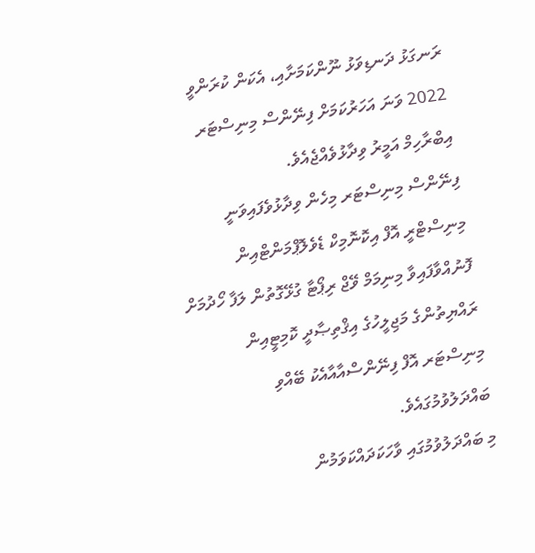ރަނގަޅު ދަނޑިވަޅު ނޫންކަމަށާއި، އެކަން ކުރަންވީ 2022 ވަނަ އަހަރުކަމަށް ފިނޭންސް މިނިސްޓަރ އިބްރާހިމް އަމީރު ވިދާޅުވެއްޖެއެވެ.
ފިނޭންސް މިނިސްޓަރ މިހެން ވިދާޅުވެފައިވަނީ މިނިސްޓްރީ އޮފް އިކޮނޮމިކް ޑެވެލޮޕްމަންޓްއިން ފޮނުއްވާފައިވާ މިނިމަމް ވޭޖް ރިޕޯޓާ ގުޅޭގޮތުން ލަފާ ހޯދުމަށް ރައްޔިތުންގެ މަޖިލީހުގެ އިޤްތިޞާދީ ކޮމިޓީއިން މިނިސްޓަރ އޮފް ފިނޭންސްއާއާއެކު ބޭއްވި ބައްދަލުވުމުގައެވެ.
މި ބައްދަލުވުމުގައި ވާހަކަދައްކަވަމުން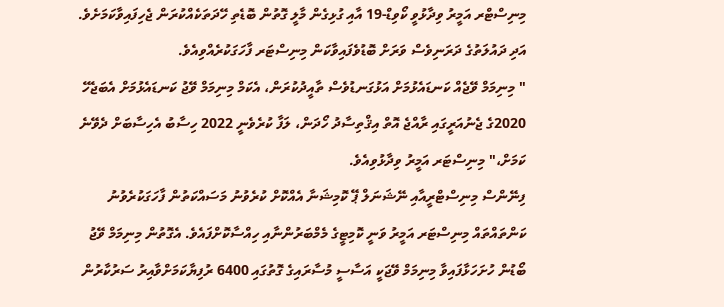މިނިސްޓްރ އަމީރު ވިދާޅުވީ ކޯވިޑް-19 އާއި ގުޅިގެން މާލީ ގޮތުން ބޮޑެތި ހޭދަތަކެއްކުރަން ޖެހިފައިވާކަމަށެވެ. އަދި ދައުލަތުގެ ދަރަނިވެސް ވަރަށް ބޮޑުވެފައިވާކަން މިނިސްޓަރ ފާހަގަކުރެއްވިއެވެ.
" މިނިމަމް ވޭޖެއް ކަނޑައެޅުމަށް އަޅުގަނޑުވެސް ތާއީދުކުރަން، އެކަމް މިނިމަމް ވޭޖު ކަނޑައެޅުމަށް އެބަޖެހޭ 2020ގެ ޖެނުއަރީގައި ރާއްޖެ އޮތް އިޤްތިސާދު ހޯދަން، ލަފާ ކުރެވެނީ 2022 ހިސާބު އެހިސާބަށް ދެވޭނެ ކަމަށް،" މިނިސްޓަރ އަމީރު ވިދާޅުވިއެވެ.
ފިނޭންސް މިނިސްޓްރީއާއި ނޭޝަނަލް ޕޭ ކޮމިޝަނާ އެއްކޮށް ކުރެވުނު މަސައްކަތުން ފާހަގަކުރެވުނު ކަންތައްތައް މިނިސްޓަރ އަމީރު ވަނީ ކޮމިޓީގެ މެމްބަރުންނާއި ހިއްސާކޮށްފައެވެ. އެގޮތުން މިނިމަމް ވޭޖު ބޯޑުން ހުށަހަޅާފައިވާ މިނިމަމް ވޭޖަކީ އަސާސީ މުސާރައިގެ ގޮތުގައި 6400 ރުފިޔާކަމަށްވާއިރު ސަރުކާރުން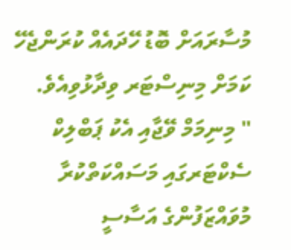މުސާރައަށް ބޮޑު ހޭދައެއް ކުރަންޖެހޭ ކަމަށް މިނިސްޓަރ ވިދާޅުވިއެވެ.
" މިނިމަމް ވޭޖާއި އެކު ޕަބްލިކް ސެކްޓަރގައި މަސައްކަތްކުރާ މުވައްޒަފުންގެ އަސާސީ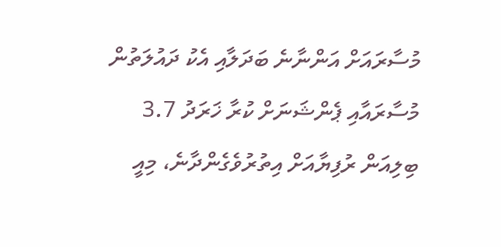މުސާރައަށް އަންނާނެ ބަދަލާއި އެކު ދައުލަތުން މުސާރައާއި ޕެންޝަނަށް ކުރާ ޚަރަދު 3.7 ބިލިއަން ރުފިޔާއަށް އިތުރުވެގެންދާނެ، މިއީ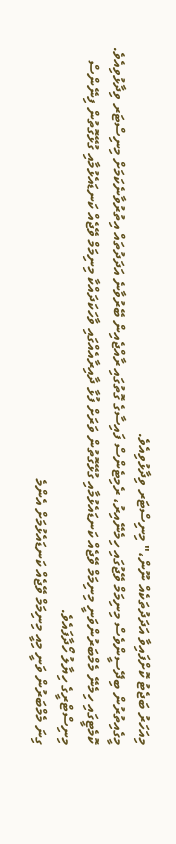މިއަހަރު ބަޖެޓު ކޮށްފައިވާ އަދަދުތަކެއް ނޫން،" މިނިސްޓަރ ވިދާޅުވިއެވެ.
މީގެއިތުރުން ބިދޭސީންވެސް މިނިމަމް ވޭޖުގައި ހިމެނޭއިރު، ރެމިޓެންސް ފައިސާގެ ގޮތުގައި ރާއްޖެއިން ބޭރުވާނެ އަދަދުތައް އިތުރުވާނެކަމަށް މިނިސްޓަރ ވިދާޅުވިއެވެ.
ކޮމެޓީގައި ހިމެނޭ މެމްބަރުންވަނީ މިނިމަމް ވޭޖެއް ކަނޑައެޅުމާއި ގުޅޭގޮތުން ވަރަށް ފުޅާ ދާއިރާއެއްގައި ވާހަކަދައްކާ މިނިމަމް ވޭޖެއް ކަނޑައެޅުމާއި ގުޅޭގޮތުން ފިނޭންސް މިނިސްޓްރީގެ ހިޔާލު ހޯދާފައެވެ.
ގިނަ މެމްބަރުން ވަނީ މިއީ މިނިމަމް ވޭޖެއް ކަނޑައެޅުމަށް އެންމެ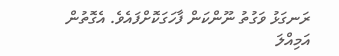ރަނގަޅު ވަގުތު ނޫންކަން ފާހަގަކޮށްފައެވެ. އެގޮތުން އަމިއްލަ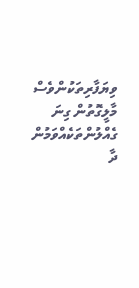ވިޔަފާރިތަކުންވެސް މާލީގޮތުން ގިނަ ގެއްލުންތަކެއްވަމުން ދާ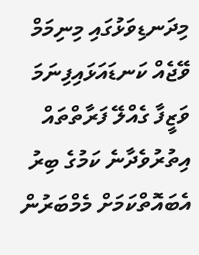މިދަނޑިވަޅުގައި މިނިމަމް ވޭޖެއް ކަނޑައަޅައިފިނަމަ ވަޒީފާ ގެއްލޭ ފަރާތްތައް އިތުރުވެދާނެ ކަމުގެ ބިރު އެބައޮތްކަމަށް މެމްބަރުން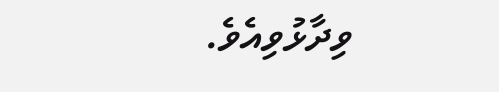ވިދާޅުވިއެވެ.